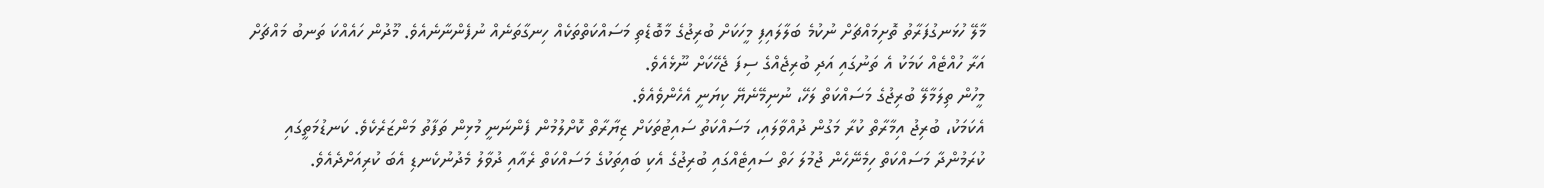މާލޭ ހުޅަނގުފަރާތު ތޮށިމައްޗަށް ނުކުމެ ބަލާލައިފި މީހަކަށް ބުރިޖުގެ މާބޮޑެތި މަސައްކަތްތަކެއް ހިނގާތަނެއް ނުފެންނާނެއެވެ. މޫދުން ހައެއްކަ ތަނބު މައްޗަށް އަރާ ހުއްޓެއް ކަމަކު އެ ތަނުގައި އަދި ބުރިޖެއްގެ ސިފަ ޖެހޭކަށް ނޫޅެއެވެ.
މީހުން ތިލަމާލޭ ބުރިޖުގެ މަސައްކަތް ލަހޭ، ނުނިމޭނެޔޭ ކިޔަނީ އެހެންވެއެވެ.
އެކަމަކު، ބުރިޖު އިމާރާތް ކުރާ މަގުން ދުއްވާލައި، މަސައްކަތު ސައިޓުތަކަށް ޒިޔާރާތް ކޮށްލުމުން ފެންނަނީ މުޅިން ތަފާތު މަންޒަރެކެވެ. ކަނޑުމަތީގައި ކުރަމުންދާ މަސައްކަތް ހިމެނޭހެން ޖުމުލަ ހަތް ސައިޓެއްގައި ބުރިޖުގެ އެކި ބައިތަކުގެ މަސައްކަތް ރެއާއި ދުވާލު މެދުނުކެނޑި އެބަ ކުރިއަށްދެއެވެ.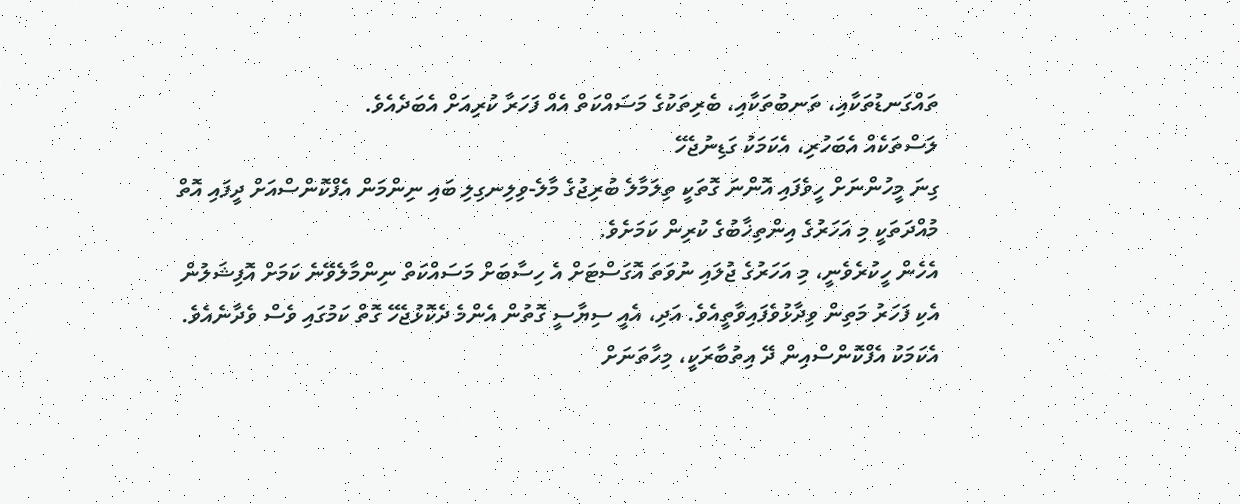ތައްގަނޑުތަކާއި، ތަނބުތަކާއި، ބެރިތަކުގެ މަސައްކަތް އެއް ފަހަރާ ކުރިއަށް އެބަދެއެވެ.
ލަސްތަކެއް އެބަހުރި، އެކަމަކު ގަޑިނުޖެހޭ
ގިނަ މީހުންނަށް ހީވެފައި އޮންނަ ގޮތަކީ ތިލަމާލެ ބުރިޖުގެ މާލެ-ވިލިނގިލި ބައި ނިންމަން އެފްކޮންސްއަށް ދީފައި އޮތް މުއްދަތަކީ މި އަހަރުގެ އިންތިޚާބުގެ ކުރިން ކަމަށެވެ.
އެހެން ހީކުރެވެނީ، މި އަހަރުގެ ޖުލައި ނުވަތަ އޮގަސްޓަށް އެ ހިސާބަށް މަސައްކަތް ނިންމާލެވޭނެ ކަމަށް އޮފިޝަލުން އެކި ފަހަރު މަތިން ވިދާޅުވެފައިވާތީއެވެ. އަދި، އެއީ ސިޔާސީ ގޮތުން އެންމެ ދެކޮޅުޖެހޭ ގޮތް ކަމުގައި ވެސް ވެދާނެއެވެ.
އެކަމަކު އެފްކޮންސްއިން ދޭ އިތުބާރަކީ، މިހާތަނަށް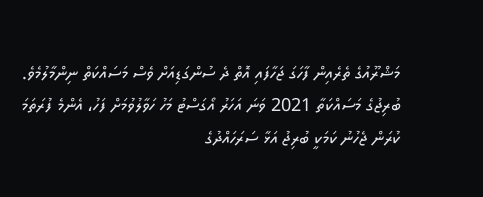މަޝްރޫއުގެ ތެރެއިން ފާހަގަ ޖަހާފައި އޮތް ދެ ސުންގަޑިއަށް ވެސް މަސައްކަތް ނިންމާލުމެވެ.
ބުރިޖުގެ މަސައްކަތާ 2021 ވަނަ އަހަރު އޯގަސްޓު މަހު ހަވާލުވުމަށް ފަހު، އެންމެ ފުރަތަމަ ކުރަން ޖެހުނު ކަމަކީ ބުރިޖު އަޅާ ސަރަހައްދުގެ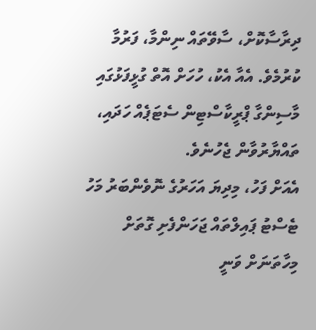ދިރާސާކޮށް، ސާވޭތައް ނިންމާ، ފަރުމާ ކުރުމެވެ. އެއާ އެކު، ހުހަށް އޮތް ގުޅީފަޅުގައި މާސިންގާ ޕްރީކާސްޓިން ސެޓަޕެއް ހަދައި، ތައްޔާރުވާން ޖެހުނެވެ.
އެއަށް ފަހު، މިދިޔަ އަހަރުގެ ނޮވެންބަރު މަހު ޓެސްޓު ޕައިލްތައް ޖަހަންފެށި ގޮތަށް މިހާތަނަށް ވަނީ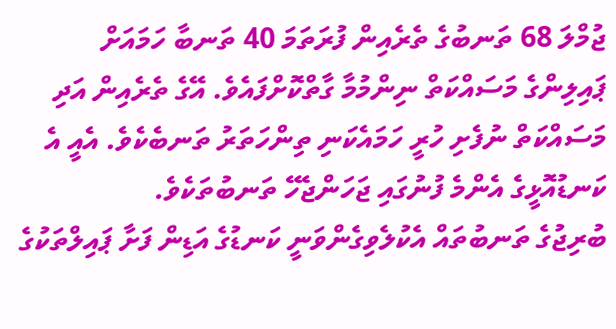ޖުމްލަ 68 ތަނބުގެ ތެރެއިން ފުރަތަމަ 40 ތަނބާ ހަމައަށް ޕައިލިންގެ މަސައްކަތް ނިންމުމާ ގާތްކޮށްފައެވެ. އޭގެ ތެރެއިން އަދި މަސައްކަތް ނުފެށި ހުރީ ހަމައެކަނި ތިންހަތަރު ތަނބެކެވެ. އެއީ އެ ކަނޑުއޮޅީގެ އެންމެ ފުނުގައި ޖަހަންޖެހޭ ތަނބުތަކެވެ.
ބުރިޖުގެ ތަނބުތައް އެކުލެވިގެންވަނީ ކަނޑުގެ އަޑިން ފަށާ ޕައިލްތަކުގެ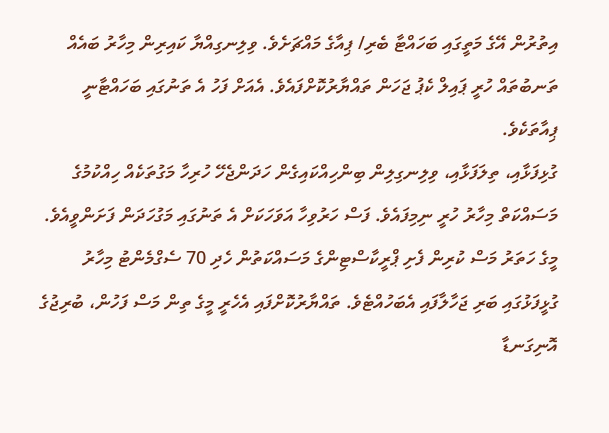އިތުރުން އޭގެ މަތީގައި ބަހައްޓާ ބެރި/ ޕިއާގެ މައްޗަށެވެ. ވިލިނގިއްޔާ ކައިރިން މިހާރު ބައެއް ތަނބުތައް ހުރީ ޕައިލް ކެޕު ޖަހަން ތައްޔާރުކޮށްފައެވެ. އެއަށް ފަހު އެ ތަނުގައި ބަހައްޓާނީ ޕިއާތަކެވެ.
ގުޅިފަޅާއި، ތިލަފަޅާއި، ވިލިނގިލިން ބިންހިއްކައިގެން ހަދަންޖެހޭ ހުރިހާ މަގުތަކެއް ހިއްކުމުގެ މަސައްކަތް މިހާރު ހުރީ ނިމިފައެވެ. ފަސް ހަރުވިހާ އަވަހަކަށް އެ ތަނުގައި މަގުހަދަން ފަށަންވީއެވެ.
މީގެ ހަތަރު މަސް ކުރިން ފެށި ޕްރީކާސްޓިންގެ މަސައްކަތުން ހެދި 70 ސެގްމެންޓު މިހާރު ގުޅީފަޅުގައި ބަރި ޖަހާލާފައި އެބަހުއްޓެވެ. ތައްޔާރުކޮށްފައި އެހެރީ މީގެ ތިން މަސް ފަހުން، ބުރިޖުގެ އޮނިގަނޑާ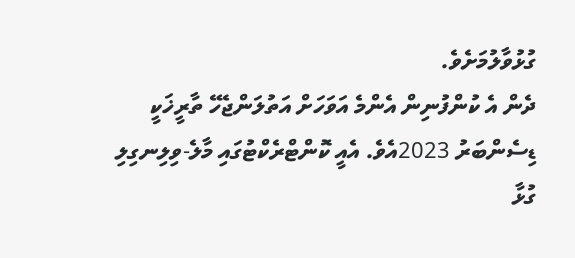ގުޅުވާލުމަށެވެ.
ދެން އެ ކުންފުނިން އެންމެ އަވަހަށް އަތުލަންޖެހޭ ތާރީޚަކީ ޑިސެންބަރު 2023އެވެ. އެއީ ކޮންޓްރެކްޓުގައި މާލެ-ވިލިނގިލި ގުޅާ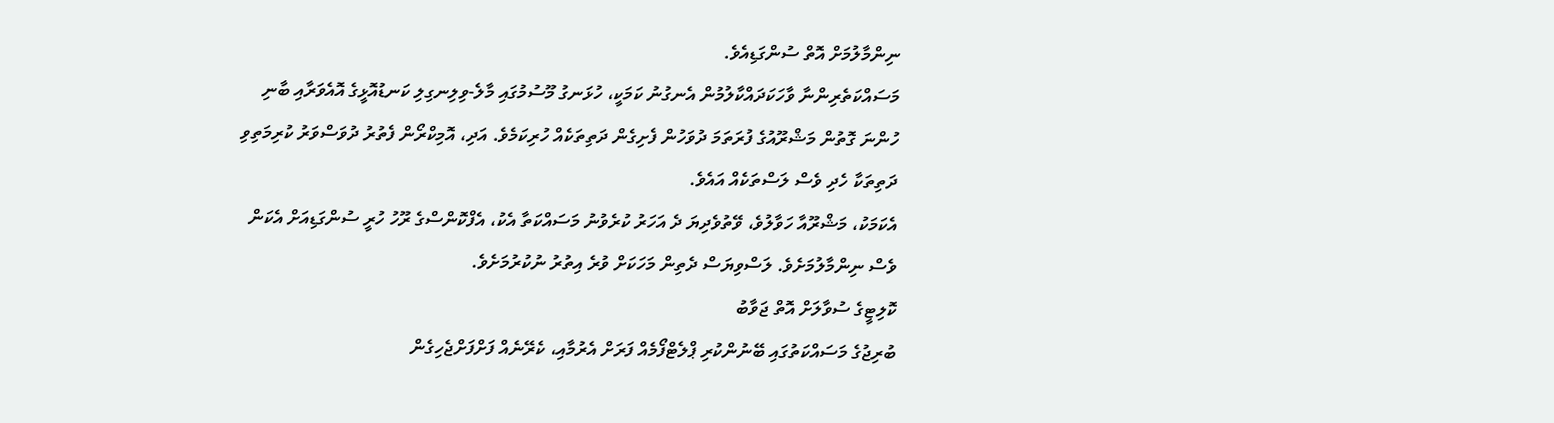ނިންމާލުމަށް އޮތް ސުންގަޑިއެވެ.
މަސައްކަތެރިންނާ ވާހަކަދައްކާލުމުން އެނގުނު ކަމަކީ، ހުޅަނގު މޫސުމުގައި މާލެ-ވިލިނގިލި ކަނޑުއޮޅީގެ އޮއެވަރާއި ބާނި ހުންނަ ގޮތުން މަޝްރޫއުގެ ފުރަތަމަ ދުވަހުން ފެށިގެން ދަތިތަކެއް ހުރިކަމެވެ. އަދި، އޮމިކްރޯން ފެތުރު ދުވަސްވަރު ކުރިމަތިވި ދަތިތަކާ ހެދި ވެސް ލަސްތަކެއް އައެވެ.
އެކަމަކު، މަޝްރޫއާ ހަވާލުވެ، ވޭތުވެދިޔަ ދެ އަހަރު ކުރެވުނު މަސައްކަތާ އެކު، އެފްކޮންސްގެ ރޫހު ހުރީ ސުންގަޑިއަށް އެކަން ވެސް ނިންމާލުމަށެވެ. ލަސްވިޔަސް ދެތިން މަހަކަށް ވުރެ އިތުރު ނުކުރުމަށެވެ.
ކޮލިޓީގެ ސުވާލަށް އޮތް ޖަވާބު
ބުރިޖުގެ މަސައްކަތުގައި ބޭނުންކުރި ޕްލެޓްފޯމެއް ފަރަށް އެރުމާއި، ކެރޭނެއް ފަށްފަށްޖެހިގެން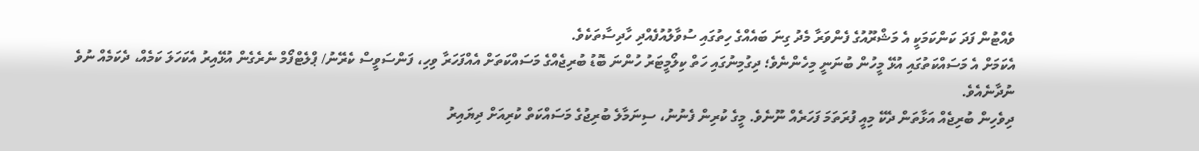ވެއްޓުން ފަދަ ކަންކަމަކީ އެ މަޝްރޫއުގެ ފެންވަރާ މެދު ގިނަ ބައެއްގެ ހިތުގައި ސުވާލުއުފެއްދި ހާދިސާތަކެވެ.
އެކަމަށް އެ މަސައްކަތުގައި އުޅޭ މީހުން ބުނަނީ މިހެންނެވެ؛ ދިގުމިނުގައި ހަތް ކިލޯމީޓަރު ހުންނަ ބޮޑު ބުރިޖެއްގެ މަސައްކަތަށް އެއްފަހަރާ ވިހި، ފަންސަވީސް ކެރޭނު/ ޕްލެޓްފޯމް ނެރެގެން އުޅޭއިރު އެކަހަލަ ކަމެއް، ދެކަމެއް ނުވެ ނުދާނެއެވެ.
ދިވެހިން ބުރިޖެއް އަޅާތަން ދެކޭ މިއީ ފުރަތަމަ ފަހަރެއް ނޫނެވެ. މީގެ ކުރިން ފެނުނު، ސިނަމާލެ ބުރިޖުގެ މަސައްކަތް ކުރިއަށް ދިޔައިރު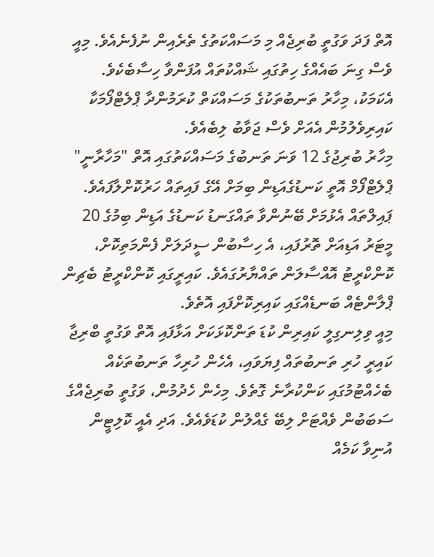އޮތް ފަދަ ވަގުތީ ބުރިޖެއް މި މަސައްކަތުގެ ތެރެއިން ނުފެނެއެވެ. މިއީ ވެސް ގިނަ ބައެއްގެ ހިތުގައި ޝައްކުތައް އުފަންވާ ހިސާބެކެވެ.
އެކަމަކު، މިހާރު ތަނބުތަކުގެ މަސައްކަތް ކުރަމުންދާ ޕްލެޓްފޯމަކާ ކައިރިވެލުމުން އެއަށް ވެސް ޖަވާބު ލިބެއެވެ.
މިހާރު ބުރިޖުގެ 12 ވަނަ ތަނބުގެ މަސައްކަތުގައި އޮތް "މަހާރާނީ" ޕްލެޓްފޯމް އޮތީ ކަނޑުގެއަޑިން ބިމަށް އޭގެ ފައިތައް ހަރުކޮށްލާފައެވެ. ޕައިލްތައް އެޅުމަށް ބޭނުންވާ ތައްގަނޑު ކަނޑުގެ އަޑިން ބިމުގެ 20 މީޓަރު އަޑިއަށް ތޮރުފައި، އެ ހިސާބުން ސީދަލަށް ފެންމަތިކޮށް، ކޮންކްރީޓު އޮއްސާލަން ތައްޔާރުގައެވެ. ކައިރީގައި ކޮންކްރީޓު ބެޗިން ޕްލާންޓެއް ބަނޑެއްގައި ކައިރިކޮށްފައި އޮތެވެ.
މިއީ ވިލިނގިލީ ކައިރިން ކުޑަ ތަންކޮޅަކަށް އަޅާފައި އޮތް ވަގުތީ ބްރިޖާ ކައިރީ ހުރި ތަނބުތައް ފިޔަވައި، އެހެން ހުރިހާ ތަނބުތަކެއް ބެހެއްޓުމުގައި ކަންކުރާނެ ގޮތެވެ. މިހެން ހެދުމުން، ވަގުތީ ބުރިޖެއްގެ ސަބަބުން ވެއްޓަށް ލިބޭ ގެއްލުން ކުޑަވެއެވެ. އަދި އެއީ ކޮލިޓީން އުނިވާ ކަމެއް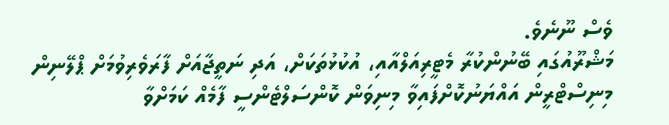ވެސް ނޫނެވެ.
މަޝްރޫއުގައި ބޭނުންކުރާ މެޓީރިއަލްއާއި، އުކުޅުތަކަށް، އަދި ނަތީޖާއަށް ފާރަވެރިވުމަށް ޕްލޭނިން މިނިސްޓްރީން އައްޔަނުކޮށްފައިވާ މިނިވަން ކޮންސަލްޓެންސީ ފާމެއް ކަމަށްވާ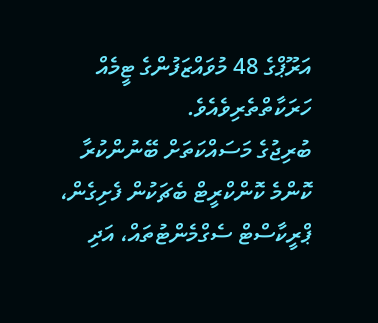އަރޫޕްގެ 48 މުވައްޒަފުންގެ ޓީމެއް ހަރަކާތްތެރިވެއެވެ.
ބުރިޖުގެ މަސައްކަތަށް ބޭނުންކުރާ ކޮންމެ ކޮންކްރީޓް ބެޗަކުން ފެށިގެން، ޕްރީކާސްޓް ސެގްމެންޓުތައް، އަދި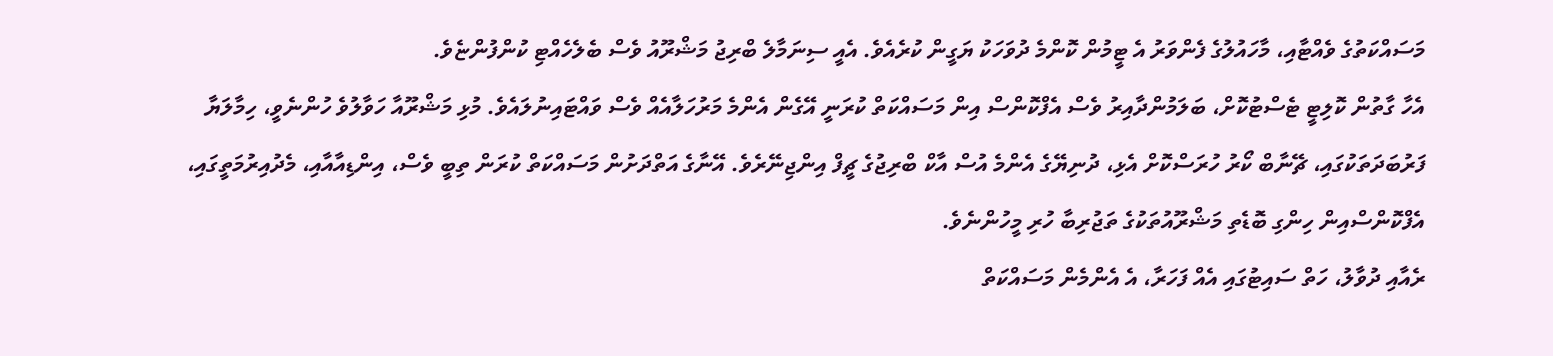މަސައްކަތުގެ ވެއްޓާއި، މާހައުލުގެ ފެންވަރު އެ ޓީމުން ކޮންމެ ދުވަހަކު ޔަގީން ކުރެއެވެ. އެއީ ސިނަމާލެ ބްރިޖު މަޝްރޫއު ވެސް ބެލެހެއްޓި ކުންފުންޏެވެ.
އެހާ ގާތުން ކޮލިޓީ ޓެސްޓުކޮށް، ބަލަމުންދާއިރު ވެސް އެފްކޮންސް އިން މަސައްކަތް ކުރަނީ އޭގެން އެންމެ މަރުހަލާއެއް ވެސް ވައްޓައިނުލައެވެ. މުޅި މަޝްރޫއާ ހަވާލުވެ ހުންނެވީ، ހިމާލަޔާ ފަރުބަދަތަކުގައި، ޗޭނާބް ކޯރު ހުރަސްކޮށް އެޅި، ދުނިޔޭގެ އެންމެ އުސް އާކް ބްރިޖުގެ ޗީފް އިންޖިނޭރެވެ. އޭނާގެ އަތްދަށުން މަސައްކަތް ކުރަން ތިބީ ވެސް، އިންޑިއާއާއި، މެދުއިރުމަތީގައި، އެފްކޮންސްއިން ހިންގި ބޮޑެތި މަޝްރޫއުތަކުގެ ތަޖުރިބާ ހުރި މީހުންނެވެ.
ރެއާއި ދުވާލު، ހަތް ސައިޓުގައި އެއް ފަހަރާ، އެ އެންމެން މަސައްކަތް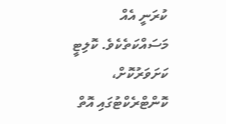ކުރަނީ އެއް މަސައްކަތެކެވެ. ކޮލިޓީ ކަށަވަރުކޮށް، ކޮންޓްރެކްޓުގައި އޮތް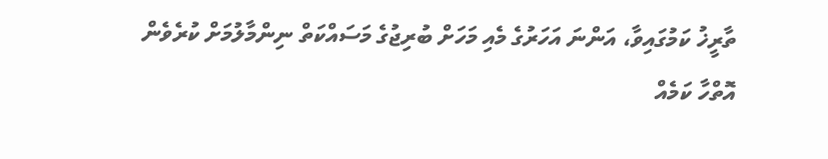ތާރީޚު ކަމުގައިވާ، އަންނަ އަހަރުގެ މެއި މަހަށް ބުރިޖުގެ މަސައްކަތް ނިންމާލުމަށް ކުރެވެން އޮތްހާ ކަމެއް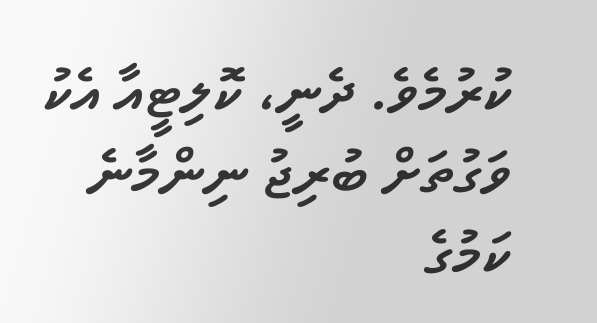ކުރުމެވެ. ދެނީ، ކޮލިޓީއާ އެކު ވަގުތަށް ބުރިޖު ނިންމާނެ ކަމުގެ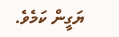ޔަގީން ކަމެވެ.